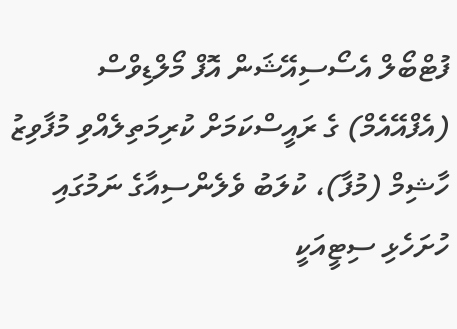ފުޓްބޯލް އެސޯސިއޭޝަން އޮފް މޯލްޑިވްސް (އެފްއޭއެމް) ގެ ރައީސްކަމަށް ކުރިމަތިލެއްވި މުފާވިޒު ހާޝިމް (މުފާ)، ކުލަބު ވެލެންސިއާގެ ނަމުގައި ހުށަހެޅި ސިޓީއަކީ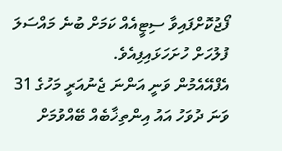ފޯޖުކޮށްފައިވާ ސިޓީއެއް ކަމަށް ބުނެ މައްސަލަ ފުލުހަށް ހުށަހަޅައިފިއެވެ.
އެފްއޭއެމުން ވަނީ އަންނަ ޖެނުއަރީ މަހުގެ 31 ވަނަ ދުވަހު އައު އިންތިޚާބެއް ބޭއްވުމަށް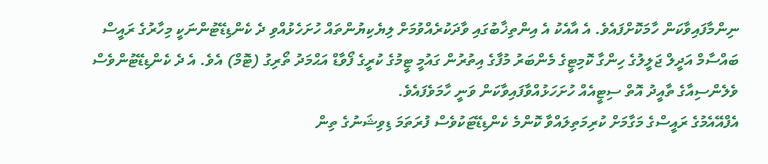ނިންމާފައިވާކަން ހާމަކޮށްފައެވެ. އެ އާއެކު އެ އިންތިޚާބުގައި ވާދަކުރެއްވުމަށް ލިޔެކިޔުންތައް ހުށަހެޅުއްވި ދެ ކެންޑިޑޭޓުންނަކީ މިހާރުގެ ރައީސް ބައްސާމް އަދީލް ޖަލީލުގެ ހިންގާ ކޮމިޓީގެ މެންބަރު މުފާގެ އިތުރުން ގައުމީ ޓީމުގެ ކުރީގެ ފޯވާޑް އަޙްމަދު ތޯރިގު (ޓޮމް) އެވެ. އެ ދެ ކެންޑިޑޭޓުންވެސް ވެލެންސިއާގެ ތާއީދު އޮތް ސިޓީއެއް ހުށަހަޅުއްވާފައިވާކަން ވަނީ ހާމަވެފައެވެ.
އެފްއޭއެމުގެ ރައީސްގެ މަގާމަށް ކުރިމަތިލައްވާ ކޮންމެ ކެންޑިޑޭޓަކުވެސް ފުރަތަމަ ޑިވިޝަނުގެ ތިން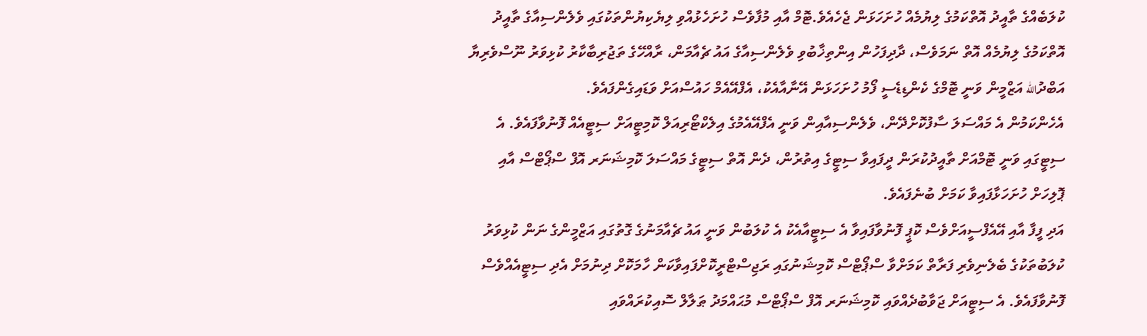ކުލަބެއްގެ ތާއީދު އޮތްކަމުގެ ލިޔުމެއް ހުށަހަޅަން ޖެހެއެވެ.ޓޮމް އާއި މުފާވެސް ހުށަހެޅުއްވި ލިޔެކިޔުންތަކުގައި ވެލެންސިއާގެ ތާއީދު އޮތްކަމުގެ ލިޔުމެއް އޮތް ނަމަވެސް، ދާދިފަހުން އިންތިޚާބުވި ވެލެންސިއާގެ އައު ޗެއާމަން، ރާއްހޭގެ ތަޖުރިބާކާރު ކުޅިވަރު ނޫސްވެރިޔާ އަބްދުالله އަޒްމީން ވަނީ ޓޮމްގެ ކެންޑިޑެސީ ފޯމު ހުށަހަޅަން އޭނާއާއެކު، އެފްއޭއެމް ހައުސްއަށް ވަޑައިގެންފައެވެ.
އެހެންކަމުން އެ މައްސަލަ ސާފުކޮށްދޭން، ވެލެންސިއާއިން ވަނީ އެފްއޭއެމުގެ އިލެކްޓޯރިއަލް ކޮމިޓީއަށް ސިޓީއެއް ފޮނުވާފައެވެ. އެ ސިޓީގައި ވަނީ ޓޮމްއަށް ތާއީދުކުރަން ދީފައިވާ ސިޓީގެ އިތުރުން، ދެން އޮތް ސިޓީގެ މައްސަލަ ކޮމިޝަނަރ އޮފް ސްޕޯޓްސް އާއި ޕޮލިހަށް ހުށަހަޅާފައިވާ ކަމަށް ބުނެފައެވެ.
އަދި ފީފާ އާއި އޭއެފްސީއަށްވެސް ކޮޕީ ފޮނުވާފައިވާ އެ ސިޓީއާއެކު އެ ކުލަބުން ވަނީ އައު ޗެއާމަނުގެ ގޮތުގައި އަޒްމީންގެ ނަން ކުޅިވަރު ކުލަބުތަކުގެ ބެލެނިވެރި ފަރާތް ކަމަށްވާ ސްޕޯޓްސް ކޮމިޝަނުގައި ރަޖިސްޓްރީކޮށްފައިވާކަން ހާމަކޮށް ދިނުމަށް އެދި ސިޓީއެއްވެސް ފޮނުވާފައެވެ. އެ ސިޓީއަށް ޖަވާބުދެއްވައި ކޮމިޝަނަރ އޮފް ސްޕޯޓްސް މުޙައްމަދު ޠަލާލް ސޮއިކުރައްވައި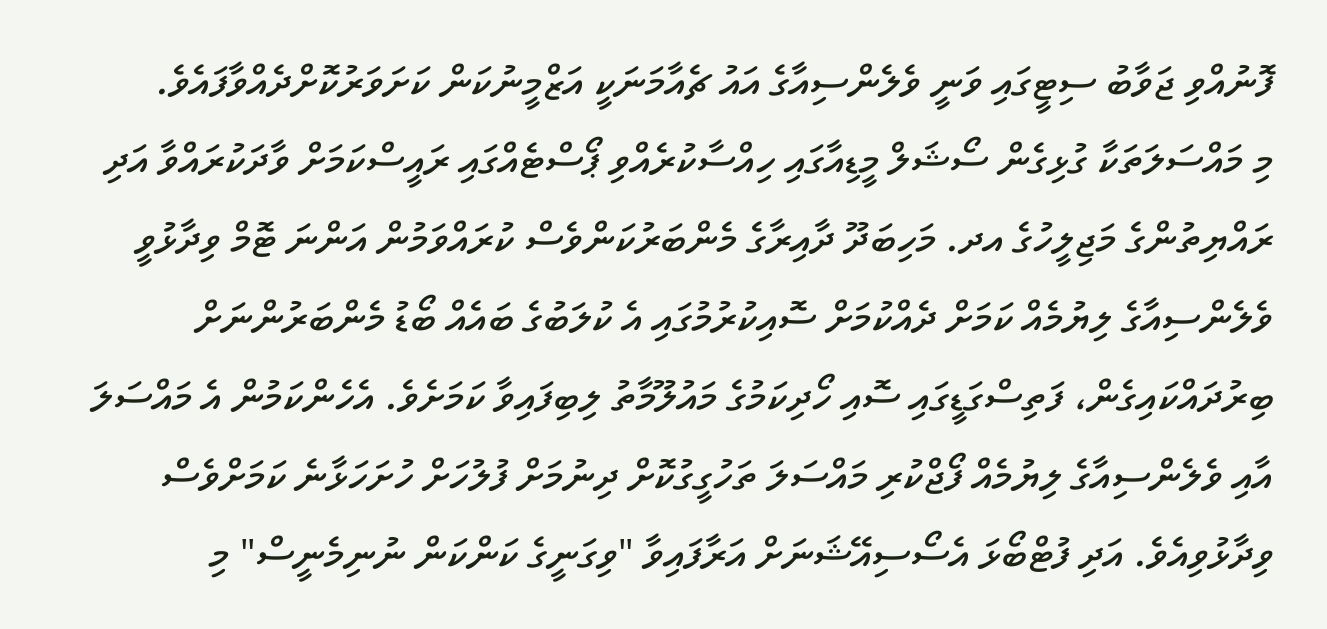ފޮނުއްވި ޖަވާބު ސިޓީގައި ވަނީ ވެލެންސިއާގެ އައު ޗެއާމަނަކީ އަޒްމީނުކަން ކަށަވަރުކޮށްދެއްވާފައެވެ.
މި މައްސަލަތަކާ ގުޅިގެން ސޯޝަލް މީޑިއާގައި ހިއްސާކުރެއްވި ޕޯސްޓެއްގައި ރައީސްކަމަށް ވާދަކުރައްވާ އަދި ރައްޔިތުންގެ މަޖިލީހުގެ އދ. މަހިބަދޫ ދާއިރާގެ މެންބަރުކަންވެސް ކުރައްވަމުން އަންނަ ޓޮމް ވިދާޅުވީ ވެލެންސިއާގެ ލިޔުމެއް ކަމަށް ދެއްކުމަށް ސޮއިކުރުމުގައި އެ ކުލަބުގެ ބައެއް ބޯޑު މެންބަރުންނަށް ބިރުދައްކައިގެން، ފަތިސްގަޑީގައި ސޮއި ހޯދިކަމުގެ މައުލޫމާތު ލިބިފައިވާ ކަމަށެވެ. އެހެންކަމުން އެ މައްސަލަ އާއި ވެލެންސިއާގެ ލިޔުމެއް ފޯޖްކުރި މައްސަލަ ތަހުގީގުކޮށް ދިނުމަށް ފުލުހަށް ހުށަހަޅާނެ ކަމަށްވެސް ވިދާޅުވިއެވެ. އަދި ފުޓްބޯޅަ އެސޯސިއޭޝަނަށް އަރާފައިވާ "ވިގަނީގެ ކަންކަން ނުނިމެނީސް" މި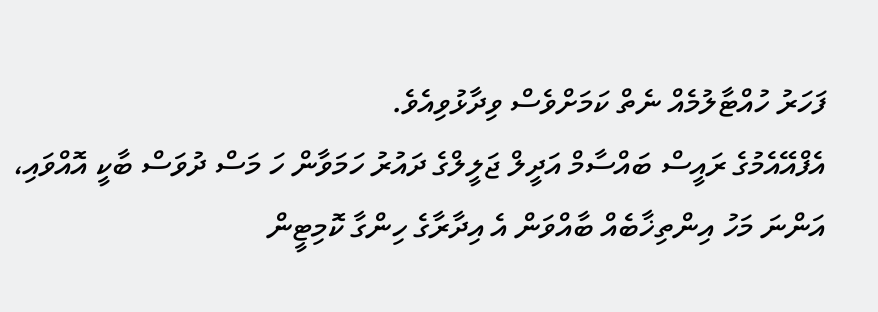ފަހަރު ހުއްޓާލުމެއް ނެތް ކަމަށްވެސް ވިދާޅުވިއެވެ.
އެފްއޭއެމުގެ ރައީސް ބައްސާމް އަދީލް ޖަލީލްގެ ދައުރު ހަމަވާން ހަ މަސް ދުވަސް ބާކީ އޮއްވައި، އަންނަ މަހު އިންތިޚާބެއް ބާއްވަން އެ އިދާރާގެ ހިންގާ ކޮމިޓީން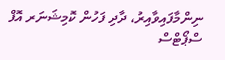ނިންމާފައިވާއިރު، ދާދި ފަހުން ކޮމިޝަނަރ އޮފް ސްޕޯޓްސް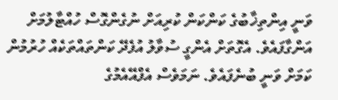ވަނީ އިންތިޚާބުގެ ކަންކަން ކުރިއަށް ނުގެންގޮސް ހުއްޓާލުމަށް އަންގާފައެވެ. އެގޮތަށް އެންގީ ސުވާލު އުފެދޭ ކަންތައްތަކެއް ހުރުމުން ކަމަށް ވަނީ ބުނެފައެވެ. ނަމަވެސް އެފްއޭއެމުގެ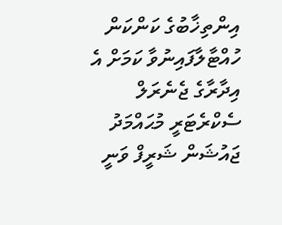އިންތިޚާބުގެ ކަންކަން ހުއްޓާލާފައިނުވާ ކަމަށް އެ އިދާރާގެ ޖެނެރަލް ސެކްރެޓަރީ މުޙައްމަދު ޖައުޝަން ޝަރީފް ވަނީ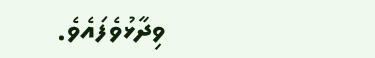ވިދާޅުވެފައެވެ.